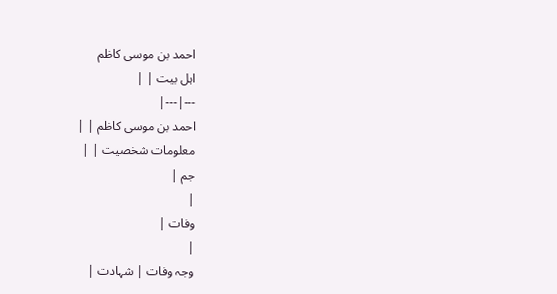احمد بن موسی کاظم
اہل بیت | |
---|---|
احمد بن موسی کاظم | |
معلومات شخصیت | |
جم |
|
وفات |
|
وجہ وفات | شہادت |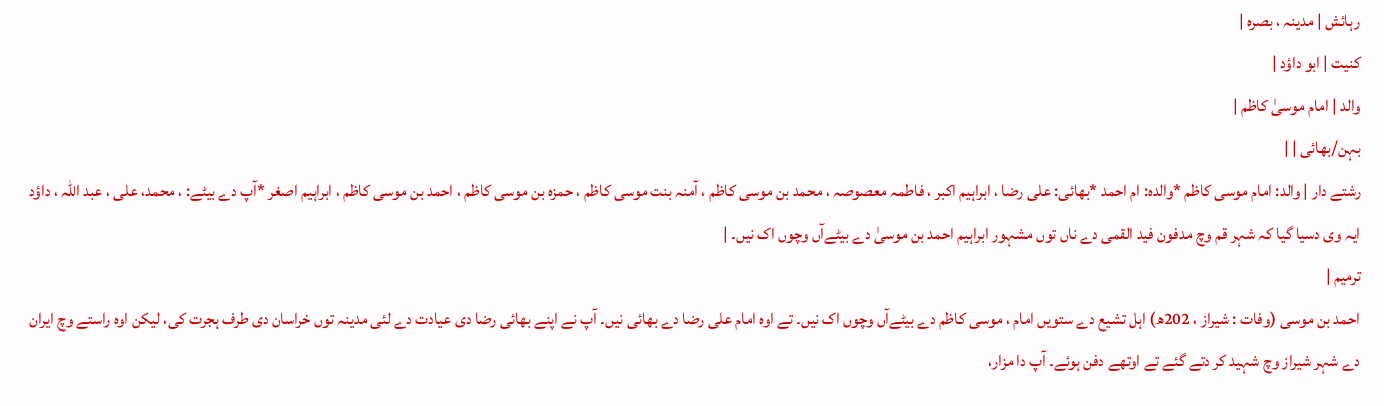رہائش | مدینہ ، بصرہ |
کنیت | ابو داؤد |
والد | امام موسیٰ کاظم |
بہن/بھائی | |
رشتے دار | والد: امام موسی کاظم *والدہ: ام احمد *بھائی: علی رضا ، ابراہیم اکبر ، فاطمہ معصوصہ ، محمد بن موسی کاظم ، آمنہ بنت موسی کاظم ، حمزہ بن موسى کاظم ، احمد بن موسی کاظم ، ابراہیم اصغر *آپ دے بیٹے: ، محمد، علی ، عبد اللہ ، داؤد ایہ وی دسیا گیا کہ شہر قم وچ مدفون فید القمی دے ناں توں مشہور ابراہیم احمد بن موسیٰ دے بیٹےآں وچوں اک نيں۔ |
ترمیم |
احمد بن موسی (وفات : شیراز ، 202ھ) اہل تشیع دے ستويں امام ، موسی کاظم دے بیٹےآں وچوں اک نيں۔ تے اوہ امام علی رضا دے بھائی نيں۔ آپ نے اپنے بھائی رضا دی عیادت دے لئی مدینہ توں خراسان دی طرف ہجرت کی، لیکن اوہ راستے وچ ایران دے شہر شیراز وچ شہید کر دتے گئے تے اوتھے دفن ہوئے۔ آپ دا مزار،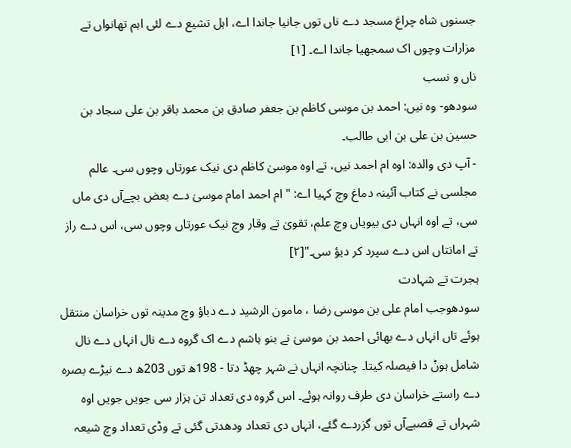جسنوں شاہ چراغ مسجد دے ناں توں جانیا جاندا اے، اہل تشیع دے لئی اہم تھانواں تے مزارات وچوں اک سمجھیا جاندا اے۔ [۱]
ناں و نسب
سودھو- وہ نيں: احمد بن موسی کاظم بن جعفر صادق بن محمد باقر بن علی سجاد بن حسین بن علی بن ابی طالب۔
- آپ دی والدہ: اوہ ام احمد نيں، تے اوہ موسیٰ کاظم دی نیک عورتاں وچوں سی۔ عالم مجلسی نے کتاب آئینہ دماغ وچ کہیا اے: "ام احمد امام موسیٰ دے بعض بچےآں دی ماں سی، تے اوہ انہاں دی بیویاں وچ علم، تقویٰ تے وقار وچ نیک عورتاں وچوں سی، اس دے راز تے امانتاں اس دے سپرد کر دیؤ سی۔"[۲]
ہجرت تے شہادت
سودھوجب امام علی بن موسی رضا ، مامون الرشید دے دباؤ وچ مدینہ توں خراسان منتقل ہوئے تاں انہاں دے بھائی احمد بن موسیٰ نے بنو ہاشم دے اک گروہ دے نال انہاں دے نال شامل ہوݨ دا فیصلہ کيتا۔ چنانچہ انہاں نے شہر چھڈ دتا - 198ھ توں 203ھ دے نیڑے بصرہ دے راستے خراسان دی طرف روانہ ہوئے۔ اس گروہ دی تعداد تن ہزار سی جويں جويں اوہ شہراں تے قصبےآں توں گزردے گئے، انہاں دی تعداد ودھدتی گئی تے وڈی تعداد وچ شیعہ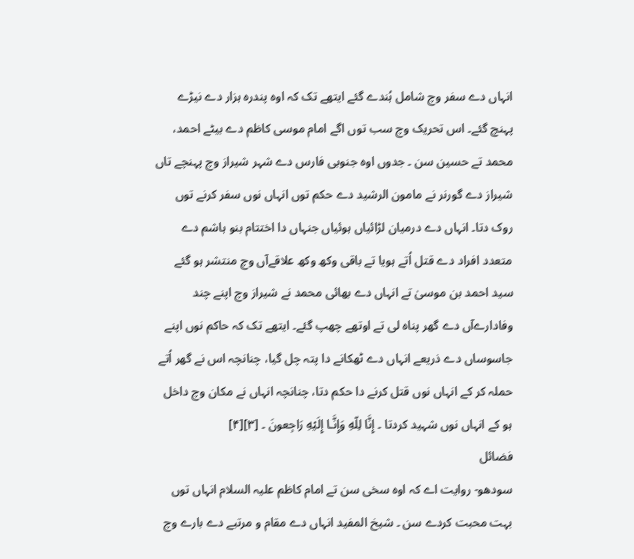انہاں دے سفر وچ شامل ہُندے گئے ایتھے تک کہ اوہ پندرہ ہزار دے نیڑے پہنچ گئے۔ اس تحریک وچ سب توں اگے امام موسی کاظم دے بیٹے احمد، محمد تے حسین سن ۔ جدوں اوہ جنوبی فارس دے شہر شیراز وچ پہنچے تاں شیراز دے گورنر نے مامون الرشید دے حکم توں انہاں نوں سفر کرنے توں روک دتا۔ انہاں دے درمیان لڑائیاں ہوئیاں جنہاں دا اختتام بنو ہاشم دے متعدد افراد دے قتل اُتے ہويا تے باقی وکھ وکھ علاقےآں وچ منتشر ہو گئے سید احمد بن موسیٰ تے انہاں دے بھائی محمد نے شیراز وچ اپنے چند وفادارےآں دے گھر پناہ لی تے اوتھے چھپ گئے۔ ایتھے تک کہ حاکم نوں اپنے جاسوساں دے ذریعے انہاں دے ٹھکانے دا پتہ چل گیا، چنانچہ اس نے گھر اُتے حملہ کر کے انہاں نوں قتل کرنے دا حکم دتا، چنانچہ انہاں نے مکان وچ داخل ہو کے انہاں نوں شہید کردتا ۔ إِنَّا لِلّهِ وَإِنَّـا إِلَيْهِ رَاجِعونَ ۔ [۳][۴]
فضائل
سودھو- روایت اے کہ اوہ سخی سن تے امام کاظم علیہ السلام انہاں توں بہت محبت کردے سن ۔ شیخ المفید انہاں دے مقام و مرتبے دے بارے وچ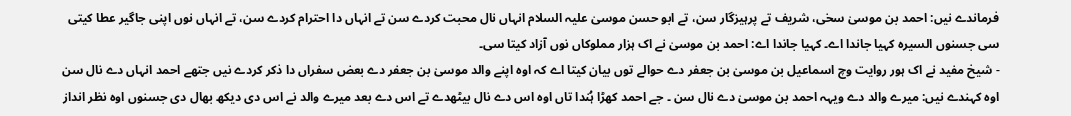فرماندے نيں: احمد بن موسیٰ سخی، شریف تے پرہیزگار سن، تے ابو حسن موسیٰ علیہ السلام انہاں نال محبت کردے سن تے انہاں دا احترام کردے سن، تے انہاں نوں اپنی جاگیر عطا کيتی سی جسنوں السیرہ کہیا جاندا اے۔ کہیا جاندا اے: احمد بن موسیٰ نے اک ہزار مملوکاں نوں آزاد کيتا سی۔
- شیخ مفید نے اک ہور روایت وچ اسماعیل بن موسیٰ بن جعفر دے حوالے توں بیان کيتا اے کہ اوہ اپنے والد موسیٰ بن جعفر دے بعض سفراں دا ذکر کردے نيں جتھے احمد انہاں دے نال سن اوہ کہندے نيں: میرے والد دے ویہہ احمد بن موسیٰ دے نال سن ۔ جے احمد کھڑا ہُندا تاں اوہ اس دے نال بیٹھدے تے اس دے بعد میرے والد نے اس دی دیکھ بھال دی جسنوں اوہ نظر انداز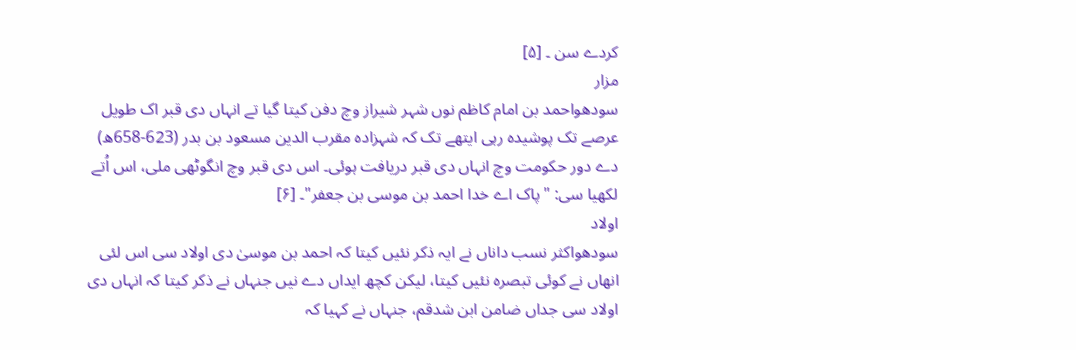کردے سن ۔ [۵]
مزار
سودھواحمد بن امام کاظم نوں شہر شیراز وچ دفن کيتا گیا تے انہاں دی قبر اک طویل عرصے تک پوشیدہ رہی ایتھے تک کہ شہزادہ مقرب الدین مسعود بن بدر (623-658ھ) دے دور حکومت وچ انہاں دی قبر دریافت ہوئی۔ اس دی قبر وچ انگوٹھی ملی، اس اُتے لکھیا سی: "پاک اے خدا احمد بن موسی بن جعفر"۔ [۶]
اولاد
سودھواکثر نسب داناں نے ایہ ذکر نئيں کيتا کہ احمد بن موسیٰ دی اولاد سی اس لئی انھاں نے کوئی تبصرہ نئيں کیتا، لیکن کچھ ایداں دے نيں جنہاں نے ذکر کيتا کہ انہاں دی اولاد سی جداں ضامن ابن شدقم، جنہاں نے کہیا کہ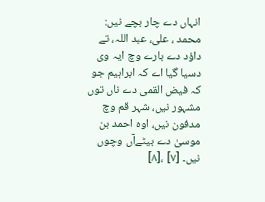انہاں دے چار بچے نيں: محمد ، علی، عبد اللہ، تے داؤد دے بارے وچ ایہ وی دسیا گیا اے کہ ابراہیم جو کہ فیض القمی دے ناں توں مشہور نيں، شہر قم وچ مدفون نيں، اوہ احمد بن موسیٰ دے بیٹےآں وچوں نيں۔ [۷] ،[۸]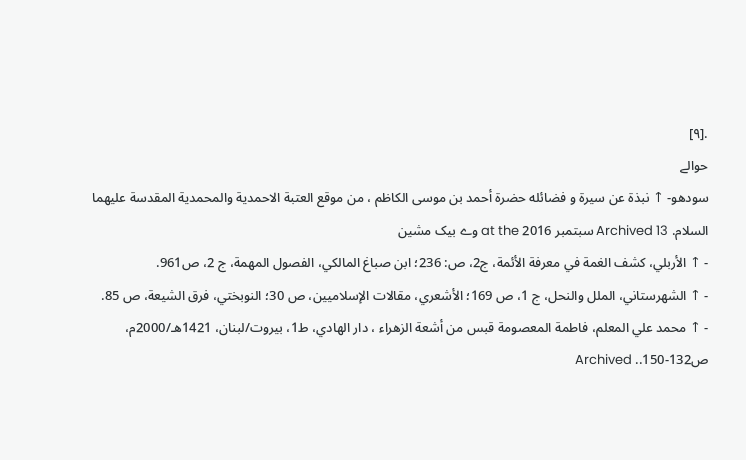.[۹]
حوالے
سودھو- ↑ نبذة عن سیرة و فضائله حضرة أحمد بن موسى الکاظم ، من موقع العتبة الاحمدیة والمحمدیة المقدسة علیهما السلام. Archived 13 سبتمبر 2016 at the وے بیک مشین
- ↑ الأربلي، كشف الغمة في معرفة الأئمة، ج2، ص: 236؛ ابن صباغ المالكي، الفصول المهمة، ج 2، ص961.
- ↑ الشهرستاني، الملل والنحل، ج 1، ص 169؛ الأشعري، مقالات الإسلاميين، ص 30؛ النوبختي، فرق الشيعة، ص 85.
- ↑ محمد علي المعلم، فاطمة المعصومة قبس من أشعة الزهراء ، دار الهادي، ط1، بيروت/لبنان، 1421هـ/2000م، ص132-150.. Archived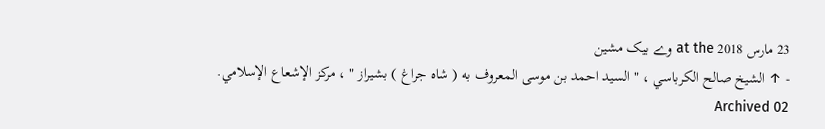23 مارس 2018 at the وے بیک مشین
- ↑ الشيخ صالح الكرباسي ، " السيد احمد بن موسى المعروف به ( شاه جراغ ) بشيراز " ، مركز الإشعاع الإسلامي. Archived 02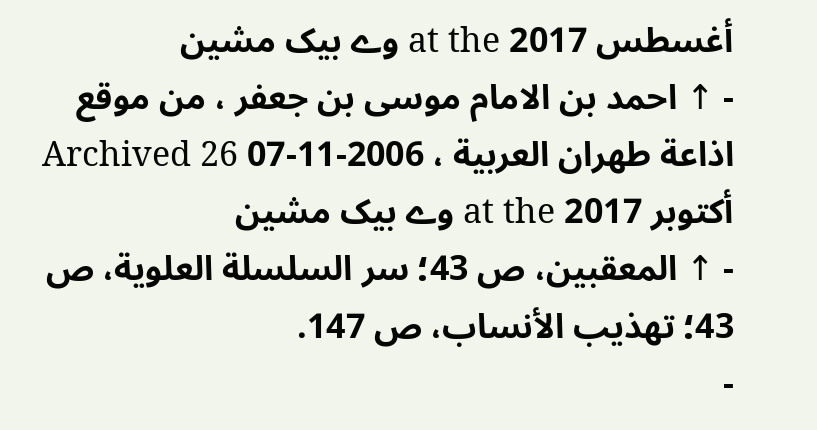أغسطس 2017 at the وے بیک مشین
- ↑ احمد بن الامام موسى بن جعفر ، من موقع اذاعة طهران العربية ، 2006-11-07 Archived 26 أكتوبر 2017 at the وے بیک مشین
- ↑ المعقبين، ص 43؛ سر السلسلة العلوية، ص 43؛ تهذيب الأنساب، ص 147.
-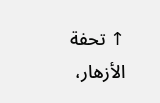↑ تحفة الأزهار،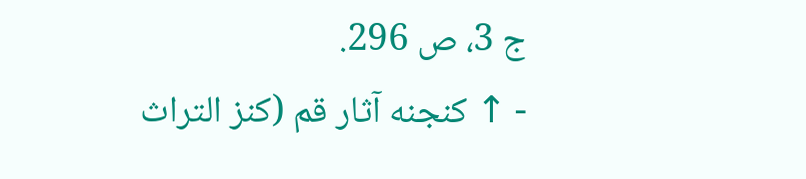ج 3، ص 296.
- ↑ كنجنه آثار قم (كنز التراث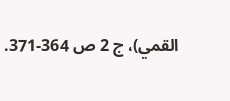القمي)، ج 2 ص 364-371.